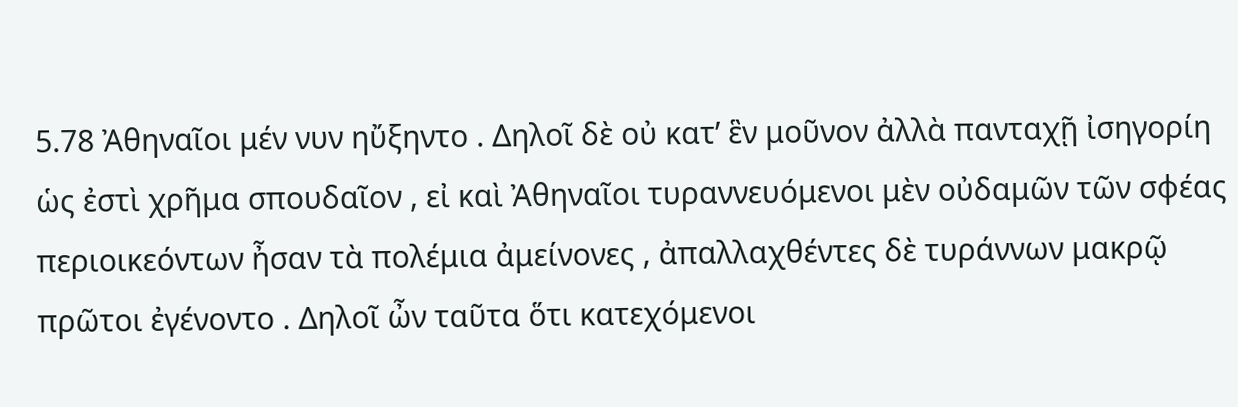5.78 Ἀθηναῖοι μέν νυν ηὔξηντο . Δηλοῖ δὲ οὐ κατ’ ἓν μοῦνον ἀλλὰ πανταχῇ ἰσηγορίη ὡς ἐστὶ χρῆμα σπουδαῖον , εἰ καὶ Ἀθηναῖοι τυραννευόμενοι μὲν οὐδαμῶν τῶν σφέας περιοικεόντων ἦσαν τὰ πολέμια ἀμείνονες , ἀπαλλαχθέντες δὲ τυράννων μακρῷ πρῶτοι ἐγένοντο . Δηλοῖ ὦν ταῦτα ὅτι κατεχόμενοι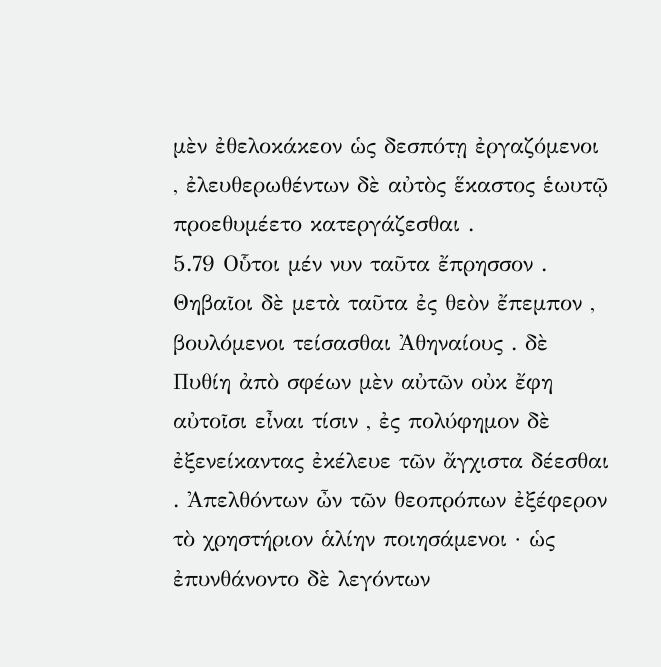μὲν ἐθελοκάκεον ὡς δεσπότῃ ἐργαζόμενοι , ἐλευθερωθέντων δὲ αὐτὸς ἕκαστος ἑωυτῷ προεθυμέετο κατεργάζεσθαι .
5.79 Οὗτοι μέν νυν ταῦτα ἔπρησσον . Θηβαῖοι δὲ μετὰ ταῦτα ἐς θεὸν ἔπεμπον , βουλόμενοι τείσασθαι Ἀθηναίους . δὲ Πυθίη ἀπὸ σφέων μὲν αὐτῶν οὐκ ἔφη αὐτοῖσι εἶναι τίσιν , ἐς πολύφημον δὲ ἐξενείκαντας ἐκέλευε τῶν ἄγχιστα δέεσθαι . Ἀπελθόντων ὦν τῶν θεοπρόπων ἐξέφερον τὸ χρηστήριον ἁλίην ποιησάμενοι · ὡς ἐπυνθάνοντο δὲ λεγόντων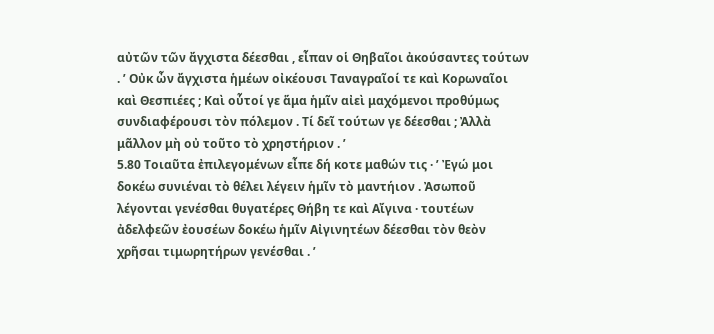αὐτῶν τῶν ἄγχιστα δέεσθαι , εἶπαν οἱ Θηβαῖοι ἀκούσαντες τούτων . ʹ Οὐκ ὦν ἄγχιστα ἡμέων οἰκέουσι Ταναγραῖοί τε καὶ Κορωναῖοι καὶ Θεσπιέες ; Καὶ οὗτοί γε ἅμα ἡμῖν αἰεὶ μαχόμενοι προθύμως συνδιαφέρουσι τὸν πόλεμον . Τί δεῖ τούτων γε δέεσθαι ; Ἀλλὰ μᾶλλον μὴ οὐ τοῦτο τὸ χρηστήριον . ʹ
5.80 Τοιαῦτα ἐπιλεγομένων εἶπε δή κοτε μαθών τις · ʹ Ἐγώ μοι δοκέω συνιέναι τὸ θέλει λέγειν ἡμῖν τὸ μαντήιον . Ἀσωποῦ λέγονται γενέσθαι θυγατέρες Θήβη τε καὶ Αἴγινα · τουτέων ἀδελφεῶν ἐουσέων δοκέω ἡμῖν Αἰγινητέων δέεσθαι τὸν θεὸν χρῆσαι τιμωρητήρων γενέσθαι . ʹ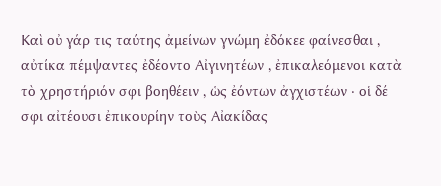Καὶ οὐ γάρ τις ταύτης ἀμείνων γνώμη ἐδόκεε φαίνεσθαι , αὐτίκα πέμψαντες ἐδέοντο Αἰγινητέων , ἐπικαλεόμενοι κατὰ τὸ χρηστήριόν σφι βοηθέειν , ὡς ἐόντων ἀγχιστέων · οἱ δέ σφι αἰτέουσι ἐπικουρίην τοὺς Αἰακίδας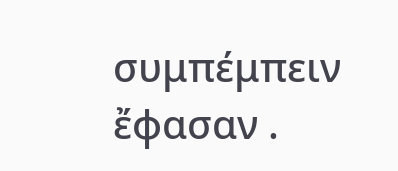συμπέμπειν ἔφασαν .